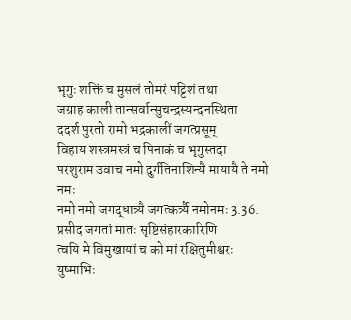भृगुः शक्तिं च मुसलं तोमरं पट्टिशं तथा
जग्राह काली तान्सर्वान्सुचन्द्रस्यन्दनस्थिता
ददर्श पुरतो रामो भद्रकालीं जगत्प्रसूम्
विहाय शस्त्रमस्त्रं च पिनाकं च भृगुस्तदा
परशुराम उवाच नमो दुर्गतिनाशिन्यै मायायै ते नमो नमः
नमो नमो जगद्धात्र्यै जगत्कर्त्र्यै नमोनमः 3.36.
प्रसीद जगतां मातः सृष्टिसंहारकारिणि
त्वयि मे विमुखायां च को मां रक्षितुमीश्वरः
युष्माभिः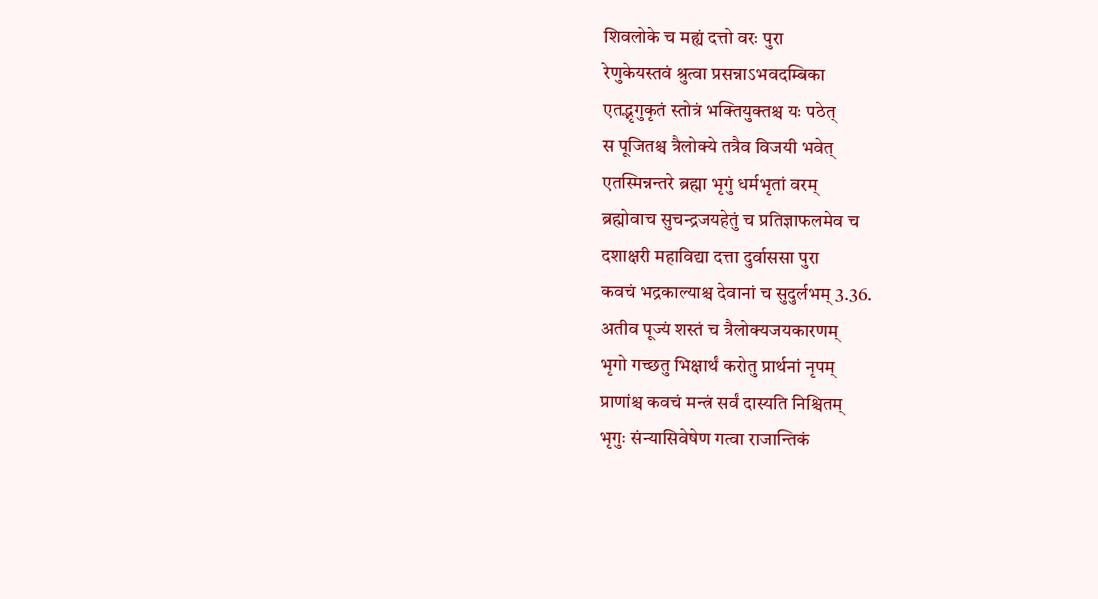शिवलोके च मह्यं दत्तो वरः पुरा
रेणुकेयस्तवं श्रुत्वा प्रसन्नाऽभवदम्बिका
एतद्भृगुकृतं स्तोत्रं भक्तियुक्तश्च यः पठेत्
स पूजितश्च त्रैलोक्ये तत्रैव विजयी भवेत्
एतस्मिन्नन्तरे ब्रह्मा भृगुं धर्मभृतां वरम्
ब्रह्मोवाच सुचन्द्रजयहेतुं च प्रतिज्ञाफलमेव च
दशाक्षरी महाविद्या दत्ता दुर्वाससा पुरा
कवचं भद्रकाल्याश्च देवानां च सुदुर्लभम् 3.36.
अतीव पूज्यं शस्तं च त्रैलोक्यजयकारणम्
भृगो गच्छतु भिक्षार्थं करोतु प्रार्थनां नृपम्
प्राणांश्च कवचं मन्त्रं सर्वं दास्यति निश्चितम्
भृगुः संन्यासिवेषेण गत्वा राजान्तिकं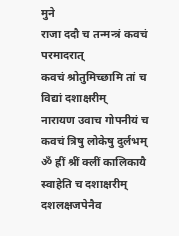मुने
राजा ददौ च तन्मन्त्रं कवचं परमादरात्
कवचं श्रोतुमिच्छामि तां च विद्यां दशाक्षरीम्
नारायण उवाच गोपनीयं च कवचं त्रिषु लोकेषु दुर्लभम्
ॐ ह्रीं श्रीं क्लीं कालिकायै स्वाहेति च दशाक्षरीम्
दशलक्षजपेनैव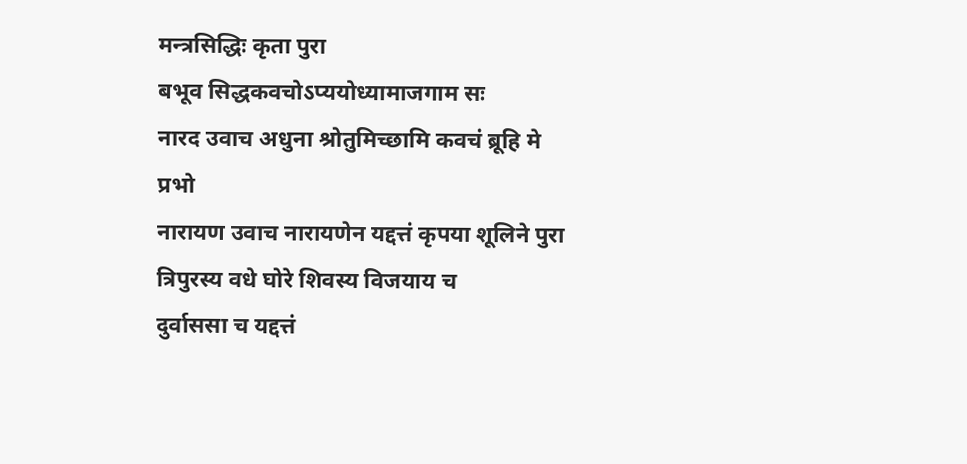मन्त्रसिद्धिः कृता पुरा
बभूव सिद्धकवचोऽप्ययोध्यामाजगाम सः
नारद उवाच अधुना श्रोतुमिच्छामि कवचं ब्रूहि मे प्रभो
नारायण उवाच नारायणेन यद्दत्तं कृपया शूलिने पुरा
त्रिपुरस्य वधे घोरे शिवस्य विजयाय च
दुर्वाससा च यद्दत्तं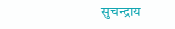सुचन्द्राय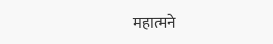महात्मने